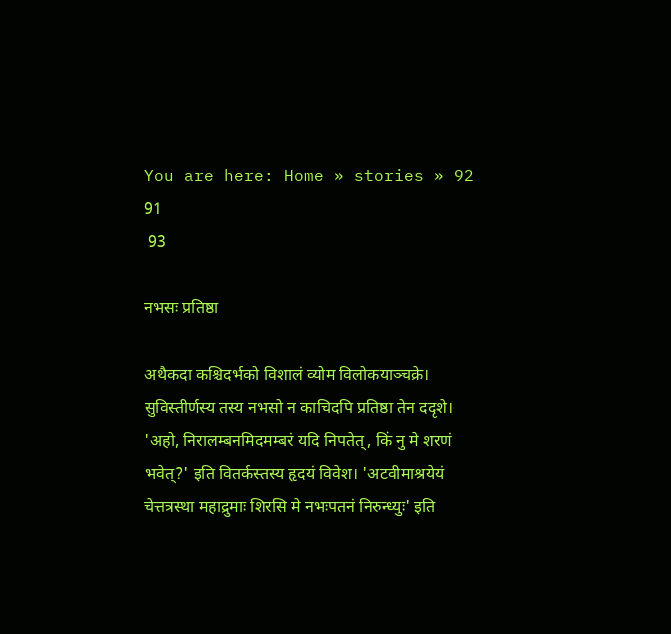You are here: Home » stories » 92
91
 93

नभसः प्रतिष्ठा

अथैकदा कश्चिदर्भको विशालं व्योम विलोकयाञ्चक्रे। सुविस्तीर्णस्य तस्य नभसो न काचिदपि प्रतिष्ठा तेन ददृशे। 'अहो, निरालम्बनमिदमम्बरं यदि निपतेत्, किं नु मे शरणं भवेत्?' इति वितर्कस्तस्य हृदयं विवेश। 'अटवीमाश्रयेयं चेत्तत्रस्था महाद्रुमाः शिरसि मे नभःपतनं निरुन्ध्युः' इति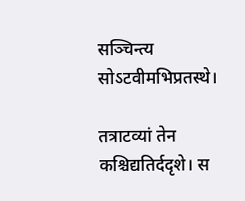सञ्चिन्त्य सोऽटवीमभिप्रतस्थे।

तत्राटव्यां तेन कश्चिद्यतिर्ददृशे। स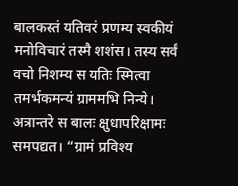बालकस्तं यतिवरं प्रणम्य स्वकीयं मनोविचारं तस्मै शशंस। तस्य सर्वं वचो निशम्य स यतिः स्मित्वा तमर्भकमन्यं ग्राममभि निन्ये। अत्रान्तरे स बालः क्षुधापरिक्षामः समपद्यत। “ग्रामं प्रविश्य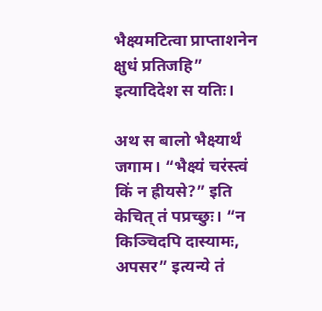भैक्ष्यमटित्वा प्राप्ताशनेन क्षुधं प्रतिजहि” इत्यादिदेश स यतिः।

अथ स बालो भैक्ष्यार्थं जगाम। “भैक्ष्यं चरंस्त्वं किं न ह्रीयसे?” इति केचित् तं पप्रच्छुः। “न किञ्चिदपि दास्यामः, अपसर” इत्यन्ये तं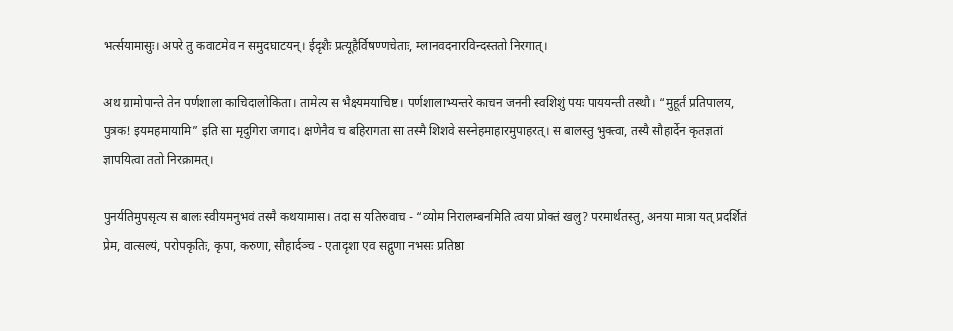भर्त्सयामासुः। अपरे तु कवाटमेव न समुदघाटयन्। ईदृशैः प्रत्यूहैर्विषण्णचेताः, म्लानवदनारविन्दस्ततो निरगात्।

अथ ग्रामोपान्ते तेन पर्णशाला काचिदालोकिता। तामेत्य स भैक्ष्यमयाचिष्ट। पर्णशालाभ्यन्तरे काचन जननी स्वशिशुं पयः पाययन्ती तस्थौ। “मुहूर्तं प्रतिपालय, पुत्रक! इयमहमायामि” इति सा मृदुगिरा जगाद। क्षणेनैव च बहिरागता सा तस्मै शिशवे सस्नेहमाहारमुपाहरत्। स बालस्तु भुक्त्वा, तस्यै सौहार्देन कृतज्ञतां ज्ञापयित्वा ततो निरक्रामत्।

पुनर्यतिमुपसृत्य स बालः स्वीयमनुभवं तस्मै कथयामास। तदा स यतिरुवाच - “व्योम निरालम्बनमिति त्वया प्रोक्तं खलु? परमार्थतस्तु, अनया मात्रा यत् प्रदर्शितं प्रेम, वात्सल्यं, परोपकृतिः, कृपा, करुणा, सौहार्दञ्च - एतादृशा एव सद्गुणा नभसः प्रतिष्ठा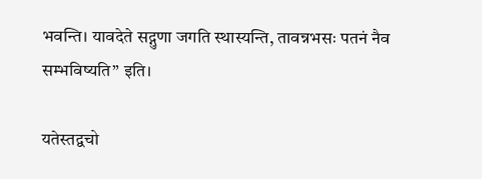भवन्ति। यावदेते सद्गुणा जगति स्थास्यन्ति, तावन्नभसः पतनं नैव सम्भविष्यति” इति।

यतेस्तद्वचो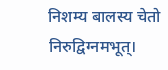निशम्य बालस्य चेतो निरुद्विग्नमभूत्।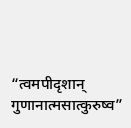“त्वमपीदृशान् गुणानात्मसात्कुरुष्व”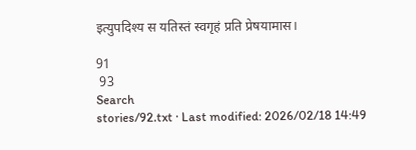इत्युपदिश्य स यतिस्तं स्वगृहं प्रति प्रेषयामास।

91
 93
Search
stories/92.txt · Last modified: 2026/02/18 14:49